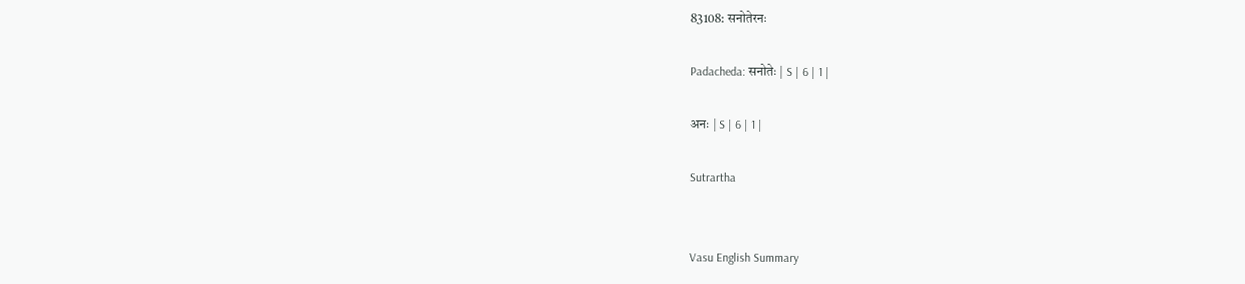83108: सनोतेरनः

Padacheda: सनोतेः | S | 6 | 1 |

अनः | S | 6 | 1 |

Sutrartha


Vasu English Summary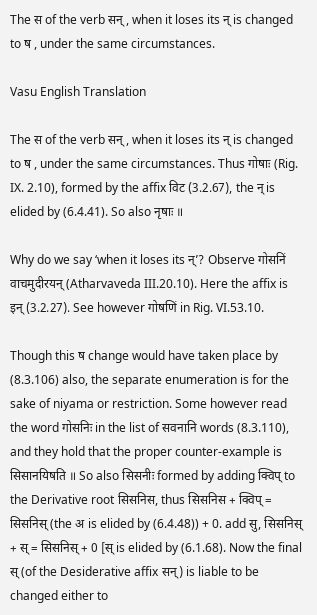The स of the verb सन् , when it loses its न् is changed to ष , under the same circumstances.

Vasu English Translation

The स of the verb सन् , when it loses its न् is changed to ष , under the same circumstances. Thus गोषाः (Rig. IX. 2.10), formed by the affix विट (3.2.67), the न् is elided by (6.4.41). So also नृषाः ॥

Why do we say ‘when it loses its न्’? Observe गोसनिं वाचमुदीरयन् (Atharvaveda III.20.10). Here the affix is इन् (3.2.27). See however गोषणिं in Rig. VI.53.10.

Though this ष change would have taken place by (8.3.106) also, the separate enumeration is for the sake of niyama or restriction. Some however read the word गोसनिः in the list of सवनानि words (8.3.110), and they hold that the proper counter-example is सिसानयिषति ॥ So also सिसनीः formed by adding क्विप् to the Derivative root सिसनिस, thus सिसनिस + क्विप् = सिसनिस् (the अ is elided by (6.4.48)) + 0. add सु, सिसनिस् + स् = सिसनिस् + 0 [स् is elided by (6.1.68). Now the final स् (of the Desiderative affix सन्) is liable to be changed either to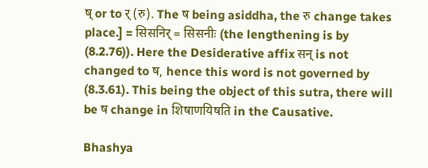ष् or to र् (रु). The ष being asiddha, the रु change takes place.] = सिसनिर् = सिसनीः (the lengthening is by (8.2.76)). Here the Desiderative affix सन् is not changed to ष, hence this word is not governed by (8.3.61). This being the object of this sutra, there will be ष change in शिषाणयिषति in the Causative.

Bhashya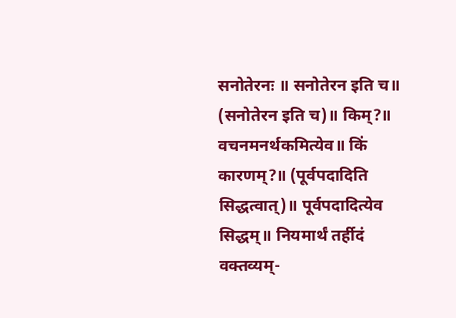सनोतेरनः ॥ सनोतेरन इति च॥ (सनोतेरन इति च)॥ किम्?॥ वचनमनर्थकमित्येव॥ किं कारणम्?॥ (पूर्वपदादिति सिद्धत्वात्)॥ पूर्वपदादित्येव सिद्धम्॥ नियमार्थं तर्हीदं वक्तव्यम्-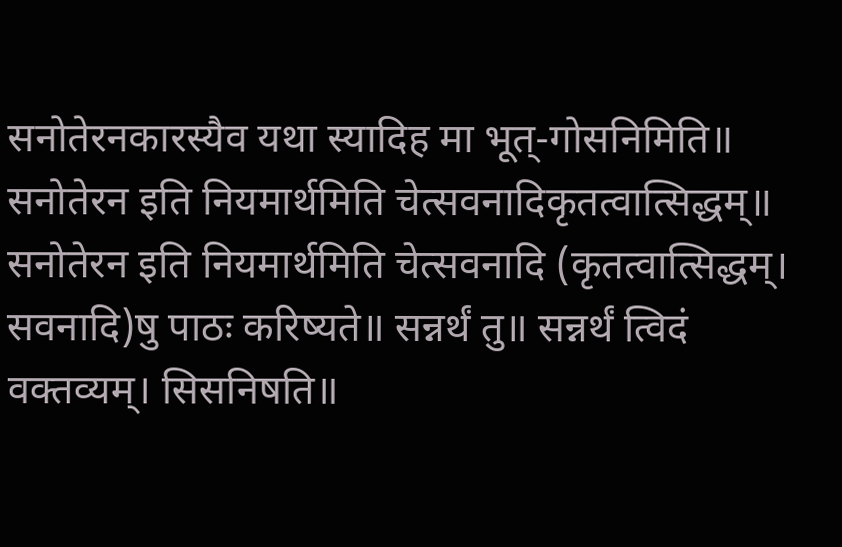सनोतेरनकारस्यैव यथा स्यादिह मा भूत्-गोसनिमिति॥ सनोतेरन इति नियमार्थमिति चेत्सवनादिकृतत्वात्सिद्धम्॥ सनोतेरन इति नियमार्थमिति चेत्सवनादि (कृतत्वात्सिद्धम्। सवनादि)षु पाठः करिष्यते॥ सन्नर्थं तु॥ सन्नर्थं त्विदं वक्तव्यम्। सिसनिषति॥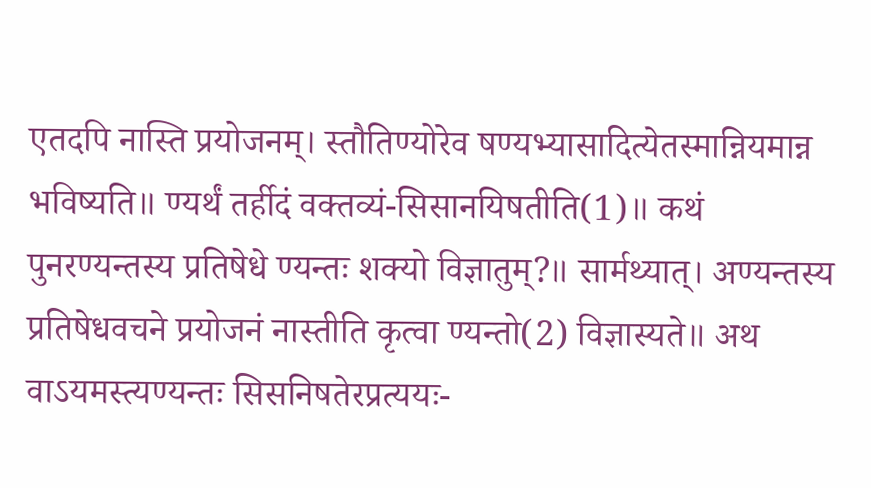एतदपि नास्ति प्रयोजनम्। स्तौतिण्योरेव षण्यभ्यासादित्येतस्मान्नियमान्न भविष्यति॥ ण्यर्थं तर्हीदं वक्तव्यं-सिसानयिषतीति(1)॥ कथं पुनरण्यन्तस्य प्रतिषेधे ण्यन्तः शक्यो विज्ञातुम्?॥ सार्मथ्यात्। अण्यन्तस्य प्रतिषेधवचने प्रयोजनं नास्तीति कृत्वा ण्यन्तो(2) विज्ञास्यते॥ अथ वाऽयमस्त्यण्यन्तः सिसनिषतेरप्रत्ययः-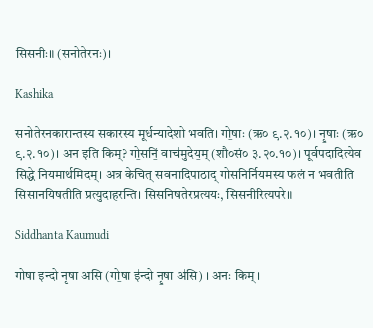सिसनीः॥ (सनोतेरनः)।

Kashika

सनोतेरनकारान्तस्य सकारस्य मूर्धन्यादेशो भवति। गो॒षाः (ऋ० ९.२.१०)। नृ॒षाः (ऋ० ९.२.१०)। अन इति किम्? गो॒सनिं॒ वाच॑मुदेय॒म् (शौ०सं० ३.२०.१०)। पूर्वपदादित्येव सिद्धे नियमार्थमिदम्। अत्र केचित् सवनादिपाठाद् गोसनिर्नियमस्य फलं न भवतीति सिसानयिषतीति प्रत्युदाहरन्ति। सिसनिषतेरप्रत्ययः, सिसनीरित्यपरे॥

Siddhanta Kaumudi

गोषा इन्दो नृषा असि (गो॒षा इ॑न्दो नृ॒षा अ॑सि) । अनः किम् ।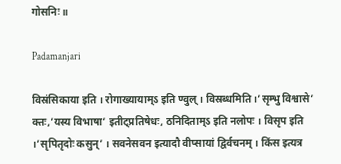गोसनिः ॥

Padamanjari

विस्रंसिकाया इति । रोगाख्यायाम्ऽ इति ण्वुल् । विस्रब्धमिति ।’सृम्भु विश्वासे’ क्तः,’यस्य विभाषा’ इतीट्प्रतिषेधः, ठनिदिताम्ऽ इति नलोपः । विसृप इति ।’सृपितृदोः कसुन्’ । सवनेसवन इत्यादौ वीप्सायां द्विर्वचनम् । किंस इत्यत्र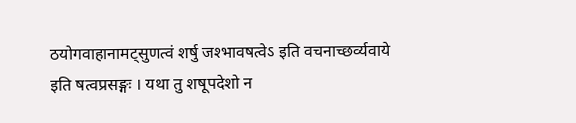ठयोगवाहानामट्सुणत्वं शर्षु जश्भावषत्वेऽ इति वचनाच्छर्व्यवाये इति षत्वप्रसङ्गः । यथा तु शषूपदेशो न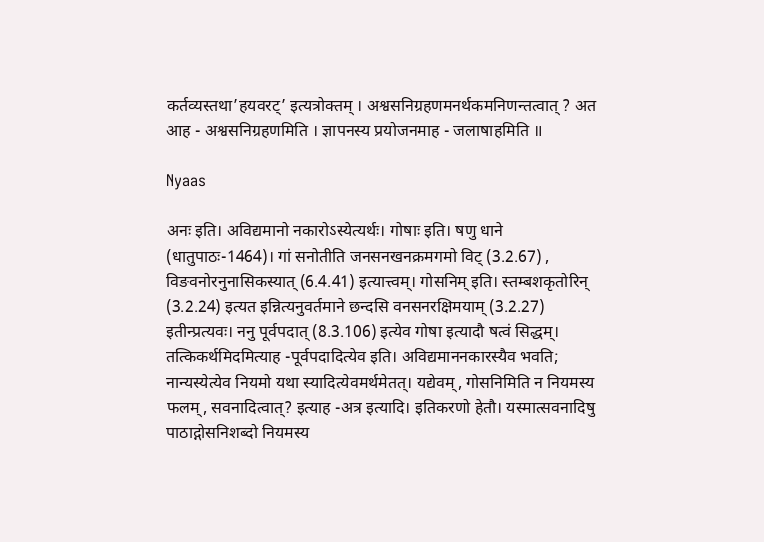कर्तव्यस्तथा’हयवरट्’ इत्यत्रोक्तम् । अश्वसनिग्रहणमनर्थकमनिणन्तत्वात् ? अत आह - अश्वसनिग्रहणमिति । ज्ञापनस्य प्रयोजनमाह - जलाषाहमिति ॥

Nyaas

अनः इति। अविद्यमानो नकारोऽस्येत्यर्थः। गोषाः इति। षणु धाने (धातुपाठः-1464)। गां सनोतीति जनसनखनक्रमगमो विट् (3.2.67) , विङवनोरनुनासिकस्यात् (6.4.41) इत्यात्त्वम्। गोसनिम् इति। स्तम्बशकृतोरिन् (3.2.24) इत्यत इन्नित्यनुवर्तमाने छन्दसि वनसनरक्षिमयाम् (3.2.27) इतीन्प्रत्यवः। ननु पूर्वपदात् (8.3.106) इत्येव गोषा इत्यादौ षत्वं सिद्धम्। तत्किकर्थमिदमित्याह -पूर्वपदादित्येव इति। अविद्यमाननकारस्यैव भवति; नान्यस्येत्येव नियमो यथा स्यादित्येवमर्थमेतत्। यद्येवम्, गोसनिमिति न नियमस्य फलम्, सवनादित्वात्? इत्याह -अत्र इत्यादि। इतिकरणो हेतौ। यस्मात्सवनादिषु पाठाद्गोसनिशब्दो नियमस्य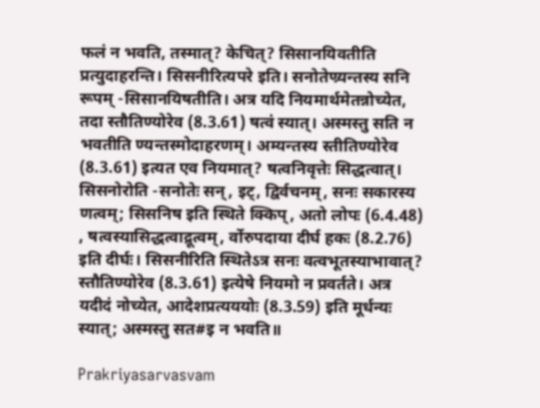फलं न भवति, तस्मात्? केचित्? सिसानयिवतीति प्रत्युदाहरन्ति। सिसनीरित्यपरे इति। सनोतेण्र्यन्तस्य सनि रूपम् -सिसानयिषतीति। अत्र यदि नियमार्थमेतन्नोच्येत, तदा स्तौतिण्योरेव (8.3.61) षत्वं स्यात्। अस्मस्तु सति न भवतीति ण्यन्तस्मोदाहरणम्। अम्यन्तस्य स्तीतिण्योरेव (8.3.61) इत्यत एव नियमात्? षत्वनिवृत्तेः सिद्धत्वात्। सिसनोरोति -सनोतेः सन्, इट्, द्विर्वचनम्, सनः सकारस्य णत्वम्; सिसनिष इति स्थिते क्किप्, अतो लोपः (6.4.48) , षत्वस्यासिद्धत्वाद्रूत्वम्, र्वोरुपदाया दीर्घ हकः (8.2.76) इति दीर्घः। सिसनीरिति स्थितेऽत्र सनः वत्वभूतस्याभावात्? स्तौतिण्योरेव (8.3.61) इत्येषे नियमो न प्रवर्तते। अत्र यदीदं नोच्येत, आदेशप्रत्यययोः (8.3.59) इति मूर्धन्यः स्यात्; अस्मस्तु सत#इ न भवति॥

Prakriyasarvasvam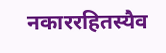नकाररहितस्यैव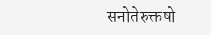सनोतेरुक्तषो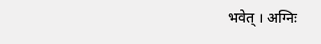भवेत् । अग्निः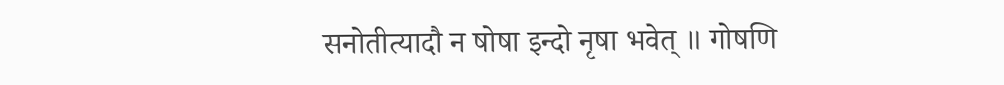सनोतीत्यादौ न षोषा इन्दो नृषा भवेत् ॥ गोषणि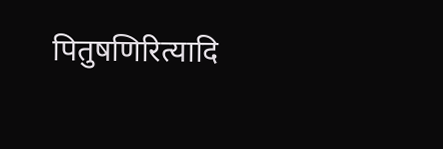पितुषणिरित्यादि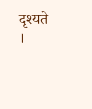दृश्यते ।